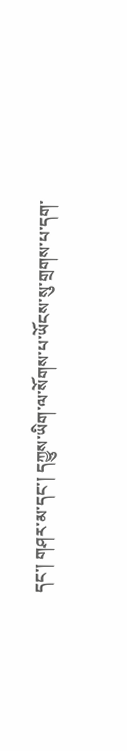དང་། གཤར་མ་དང་། དཀྱུས་ཡིག་ལ་སོགས་པ་ཡོངས་སུ་གྲགས་པ་དག་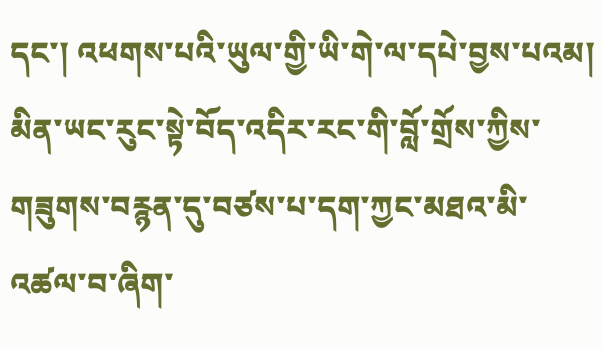དང་། འཕགས་པའི་ཡུལ་གྱི་ཡི་གེ་ལ་དཔེ་བྱས་པའམ། མིན་ཡང་རུང་སྟེ་བོད་འདིར་རང་གི་བློ་གྲོས་ཀྱིས་གཟུགས་བརྙན་དུ་བཙས་པ་དག་ཀྱང་མཐའ་མི་འཚལ་བ་ཞིག་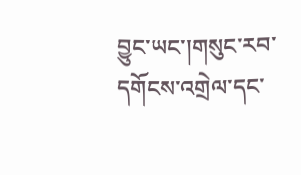བྱུང་ཡང་།གསུང་རབ་དགོངས་འགྲེལ་དང་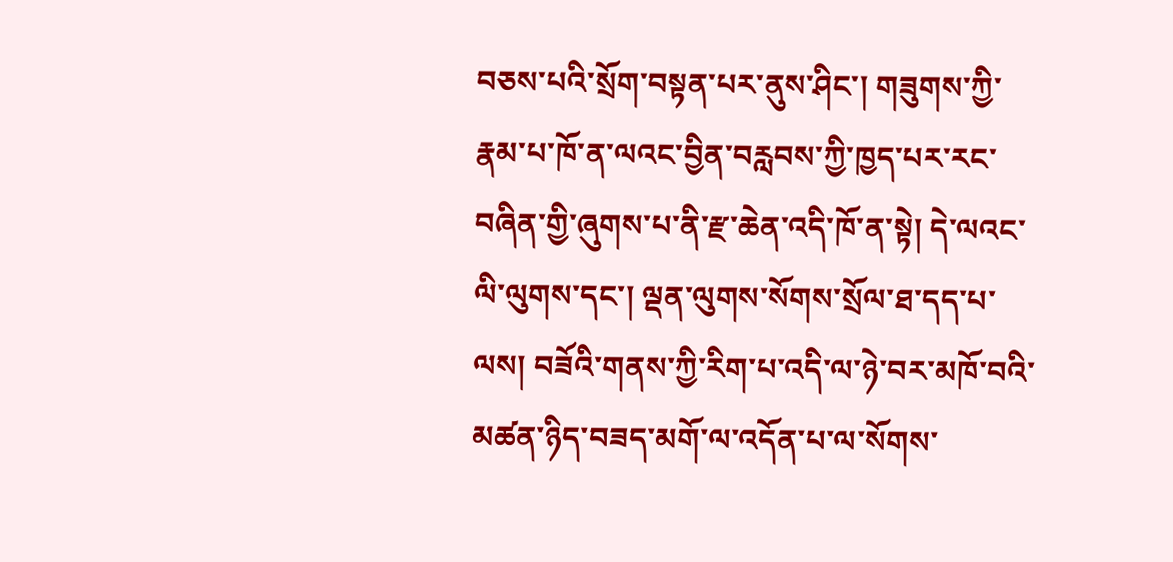བཅས་པའི་སྲོག་བསྟན་པར་ནུས་ཤིང་། གཟུགས་ཀྱི་རྣམ་པ་ཁོ་ན་ལའང་བྱིན་བརླབས་ཀྱི་ཁྱད་པར་རང་བཞིན་གྱི་ཞུགས་པ་ནི་རྫ་ཆེན་འདི་ཁོ་ན་སྟེ། དེ་ལའང་ལི་ལུགས་དང་། ལྡན་ལུགས་སོགས་སྲོལ་ཐ་དད་པ་ལས། བཟོའི་གནས་ཀྱི་རིག་པ་འདི་ལ་ཉེ་བར་མཁོ་བའི་མཚན་ཉིད་བཟད་མགོ་ལ་འདོན་པ་ལ་སོགས་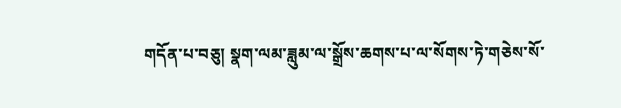གདོན་པ་བཅུ། སྣག་ལམ་ཟླུམ་ལ་སྒྲོས་ཆགས་པ་ལ་སོགས་ཏེ་གཅེས་སོ་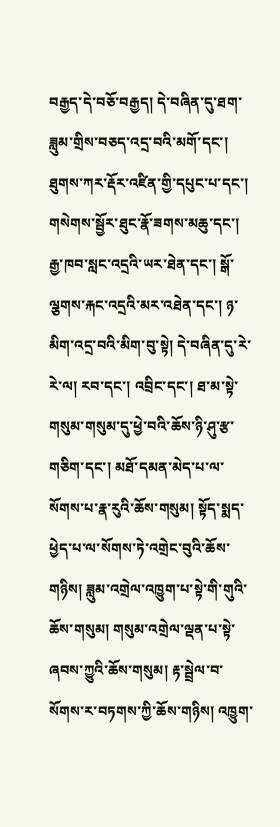བརྒྱད་དེ་བཅོ་བརྒྱད། དེ་བཞིན་དུ་ཐག་ཟླུམ་གྲིས་བཅད་འདྲ་བའི་མགོ་དང་། ཐུགས་ཀར་རྡོར་འཛིན་གྱི་དཔུང་པ་དང་། གསེགས་སྦྱོར་ཐུང་རྣོ་ཟགས་མཆུ་དང་། རྒྱ་ཁབ་སླང་འདྲའི་ཡར་ཐེན་དང་། སྒོ་ལྕགས་རྐང་འདྲའི་མར་འཐེན་དང་། ཉ་མིག་འདྲ་བའི་མིག་བུ་སྟེ། དེ་བཞིན་དུ་རེ་རེ་ལ། རབ་དང་། འབྲིང་དང་། ཐ་མ་སྟེ་གསུམ་གསུམ་དུ་ཕྱེ་བའི་ཆོས་ཉི་ཤུ་རྩ་གཅིག་དང་། མཐོ་དམན་མེད་པ་ལ་སོགས་པ་རྣ་རུའི་ཆོས་གསུམ། སྟོད་སྨད་ཕྱེད་པ་ལ་སོགས་ཏེ་འགྲེང་བུའི་ཆོས་གཉིས། ཟླུམ་འགྲེལ་འཁྱུག་པ་སྟེ་གི་གུའི་ཆོས་གསུམ། གསུམ་འགྲེལ་ལྡན་པ་སྟེ་ཞབས་ཀྱུའི་ཆོས་གསུམ། རྟ་སྦྲེལ་བ་སོགས་ར་བཏགས་ཀྱི་ཆོས་གཉིས། འཁྱུག་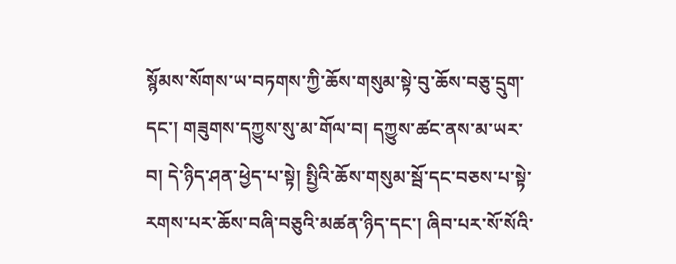སྙོམས་སོགས་ཡ་བཏགས་ཀྱི་ཆོས་གསུམ་སྟེ་བུ་ཆོས་བཅུ་དྲུག་དང་། གཟུགས་དཀྱུས་སུ་མ་གོལ་བ། དཀྱུས་ཚང་ནས་མ་ཡར་བ། དེ་ཉིད་ཤན་ཕྱེད་པ་སྟེ། སྤྱིའི་ཆོས་གསུམ་སྦོ་དང་བཅས་པ་སྟེ་རགས་པར་ཆོས་བཞི་བཅུའི་མཚན་ཉིད་དང་། ཞིབ་པར་སོ་སོའི་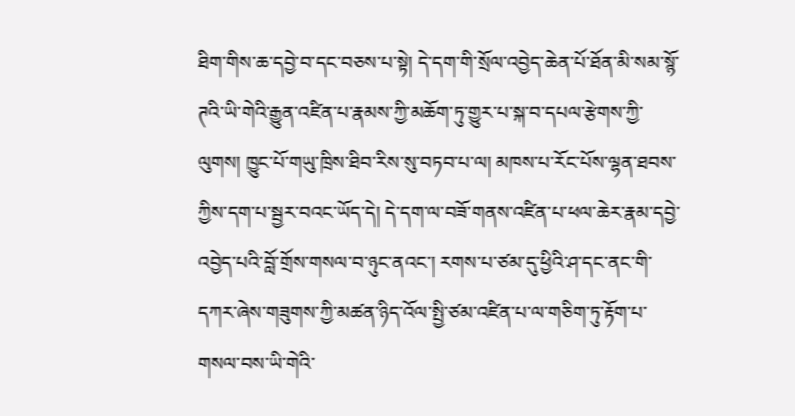ཐིག་གིས་ཆ་དབྱེ་བ་དང་བཅས་པ་སྟེ། དེ་དག་གི་སྲོལ་འབྱེད་ཆེན་པོ་ཐོན་མི་སམ་སྙོ་ཊའི་ཡི་གེའི་རྒྱུན་འཛིན་པ་རྣམས་ཀྱི་མཆོག་ཏུ་གྱུར་པ་སྐ་བ་དཔལ་རྩེགས་ཀྱི་ལུགས། ཁྱུང་པོ་གཡུ་ཁྲིས་ཐིབ་རིས་སུ་བཏབ་པ་ལ། མཁས་པ་རོང་པོས་ལྷན་ཐབས་ཀྱིས་དག་པ་སྦྱར་བའང་ཡོད་དེ། དེ་དག་ལ་བཟོ་གནས་འཛིན་པ་ཕལ་ཆེར་རྣམ་དབྱེ་འབྱེད་པའི་བློ་གྲོས་གསལ་བ་ཉུང་ནའང་། རགས་པ་ཙམ་དུ་ཕྱིའི་ཤ་དང་ནང་གི་དཀར་ཞེས་གཟུགས་ཀྱི་མཚན་ཉིད་འོལ་སྤྱི་ཙམ་འཛིན་པ་ལ་གཅིག་ཏུ་རྟོག་པ་གསལ་བས་ཡི་གེའི་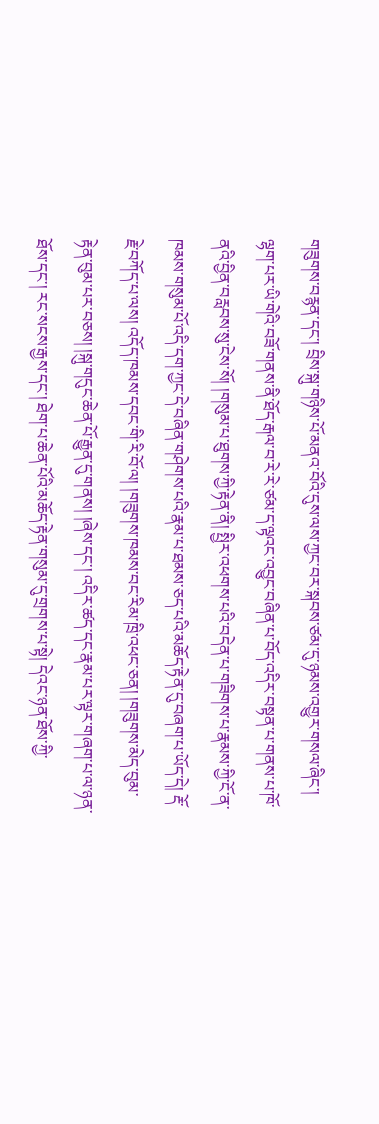གཟུགས་བརྙན་དང་། བྲིས་སྐུ་གཉིས་པོ་མནའ་བོའི་དུས་ལས་ཀྱང་བར་སྐབས་ཙམ་དུ་ཉམས་འགྱུར་གསལ་ཞིང་། ལྷག་པར་ཡི་གེའི་བཟོ་གནས་ནི་ཐོད་རྒལ་བ་རེ་རེ་ཙམ་ད་ལྟའང་འབྱུང་བཞིན་པ་བོད་འདིར་བསྟན་པ་གནས་པ་ཁོ་ནའི་བྱིན་བརླབས་སུ་ངེས་སོ། །གསུམ་པ་ཐུགས་ཀྱི་རྟེན་ནི། སྤྱིར་འཕགས་པའི་བདེན་པ་གཟིགས་པ་རྣམས་ཀྱི་ངོ་ན་ཁམས་གསུམ་པོ་འདི་དག་ཀྱང་དེ་བཞིན་གཤེགས་པའི་རྣམ་པ་ཐམས་ཅད་པའི་མཆོད་རྟེན་དུ་བཞག་པ་ཡོད་དེ། རྡོ་རྗེ་བཀོད་པ་ལས། འདོད་ཁམས་དབང་གི་རི་བོ་ལ། །གཟུགས་ཁམས་བང་རིམ་ཁྲི་འཕང་ཅན། །གཟུགས་མེད་བུམ་རྟེན་བུམ་པར་བཅས། །སྐུ་གདུང་ཆེན་པོ་རྒྱུན་དུ་གནས། །ཞེས་དང་། འདིར་ཚད་དང་རྣམ་པར་ལྟར་གཞག་པ་ལ་ཉན་ཐོས་དང་། རང་སངས་རྒྱས་དང་། ཐེག་པ་ཆེན་པོའི་མཆོད་རྟེན་གསུམ་དུ་གྲགས་པ་སྟེ། དེའང་ཉན་ཐོས་ཀྱི་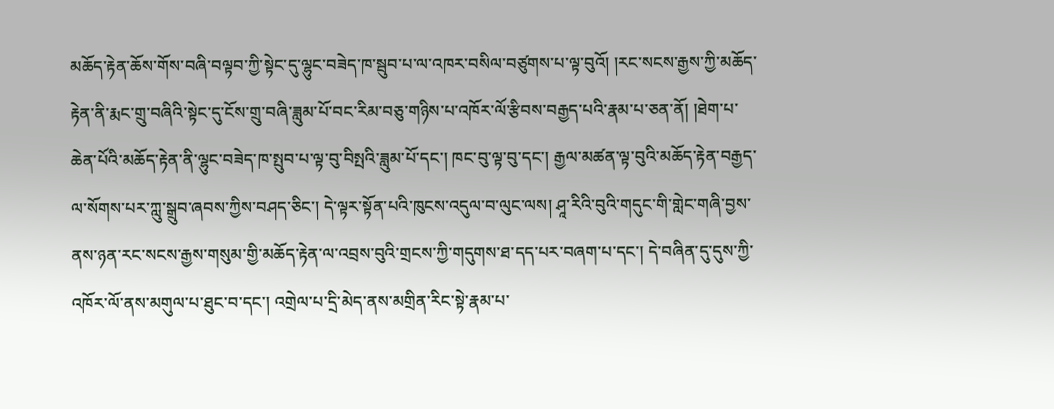མཆོད་རྟེན་ཆོས་གོས་བཞི་བལྟབ་ཀྱི་སྟེང་དུ་ལྷུང་བཟེད་ཁ་སྦུབ་པ་ལ་འཁར་བསིལ་བཙུགས་པ་ལྟ་བུའོ། །རང་སངས་རྒྱས་ཀྱི་མཆོད་རྟེན་ནི་རྨང་གྲུ་བཞིའི་སྟེང་དུ་ངོས་གྲུ་བཞི་ཟླུམ་པོ་བང་རིམ་བཅུ་གཉིས་པ་འཁོར་ལོ་རྩིབས་བརྒྱད་པའི་རྣམ་པ་ཅན་ནོ། །ཐེག་པ་ཆེན་པོའི་མཆོད་རྟེན་ནི་ལྷུང་བཟེད་ཁ་སྤུབ་པ་ལྟ་བུ་བིསྤའི་ཟླུམ་པོ་དང་། ཁང་བུ་ལྟ་བུ་དང་། རྒྱལ་མཚན་ལྟ་བུའི་མཆོད་རྟེན་བརྒྱད་ལ་སོགས་པར་ཀླུ་སྒྲུབ་ཞབས་ཀྱིས་བཤད་ཅིང་། དེ་ལྟར་སྟོན་པའི་ཁུངས་འདུལ་བ་ལུང་ལས། ཤཱ་རིའི་བུའི་གདུང་གི་གླེང་གཞི་བྱས་ནས་ཉན་རང་སངས་རྒྱས་གསུམ་གྱི་མཆོད་རྟེན་ལ་འབྲས་བུའི་གྲངས་ཀྱི་གདུགས་ཐ་དད་པར་བཞག་པ་དང་། དེ་བཞིན་དུ་དུས་ཀྱི་འཁོར་ལོ་ནས་མགུལ་པ་ཐུང་བ་དང་། འགྲེལ་པ་དྲི་མེད་ནས་མགྲིན་རིང་སྟེ་རྣམ་པ་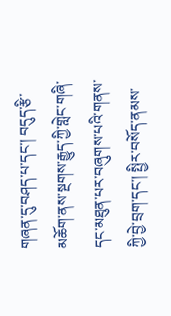གཞན་དུ་བཤད་པ་དང་། བདུད་རྩི་མཆོག་ནས་སྔགས་རྒྱུད་ཀྱི་གླེང་གཞི་དང་མཐུན་པར་བཞུགས་པའི་གནས་ཀྱི་བྱེ་བྲག་དང་། སྤྱིར་བསོད་ནམས་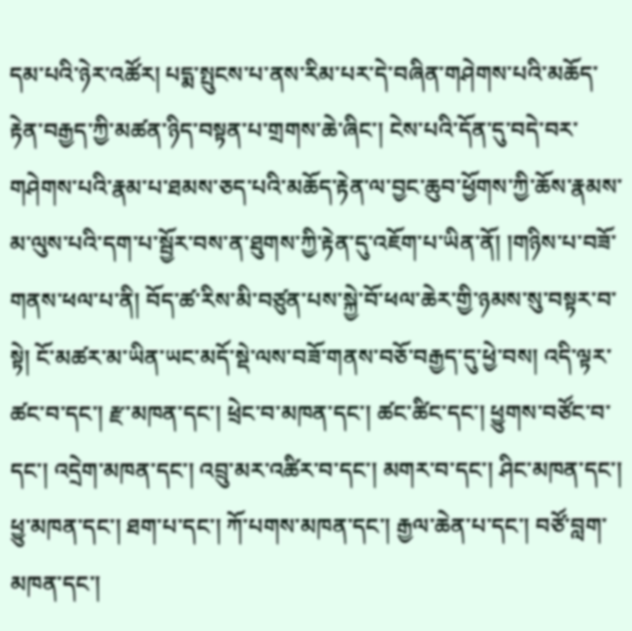དམ་པའི་ཉེར་འཚོར། པདྨ་སྤུངས་པ་ནས་རིམ་པར་དེ་བཞིན་གཤེགས་པའི་མཆོད་རྟེན་བརྒྱད་ཀྱི་མཚན་ཉིད་བསྟན་པ་གྲགས་ཆེ་ཞིང་། ངེས་པའི་དོན་དུ་བདེ་བར་གཤེགས་པའི་རྣམ་པ་ཐམས་ཅད་པའི་མཆོད་རྟེན་ལ་བྱང་ཆུབ་ཕྱོགས་ཀྱི་ཆོས་རྣམས་མ་ལུས་པའི་དག་པ་སྦྱོར་བས་ན་ཐུགས་ཀྱི་རྟེན་དུ་འཇོག་པ་ཡིན་ནོ། །གཉིས་པ་བཟོ་གནས་ཕལ་པ་ནི། བོད་ཚ་རིས་མི་བཙུན་པས་སྐྱེ་བོ་ཕལ་ཆེར་གྱི་ཉམས་སུ་བསྟར་བ་སྟེ། ངོ་མཚར་མ་ཡིན་ཡང་མདོ་སྡེ་ལས་བཟོ་གནས་བཅོ་བརྒྱད་དུ་ཕྱེ་བས། འདི་ལྟར་ཚང་བ་དང་། རྫ་མཁན་དང་། ཕྲེང་བ་མཁན་དང་། ཚང་ཚིང་དང་། ཕྱུགས་བཙོང་བ་དང་། འདྲེག་མཁན་དང་། འབྲུ་མར་འཚིར་བ་དང་། མགར་བ་དང་། ཤིང་མཁན་དང་། ཕྱུ་མཁན་དང་། ཐག་པ་དང་། ཀོ་པགས་མཁན་དང་། རྒྱལ་ཆེན་པ་དང་། བཙོ་བླག་མཁན་དང་།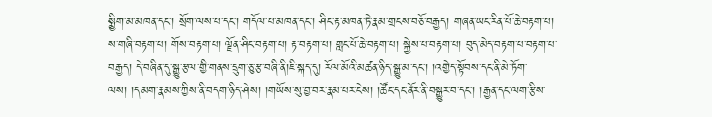སྨྱིག་མ་མཁན་དང་། སྲོག་ལས་པ་དང་། གདོལ་པ་མཁན་དང་། ཤིང་རྟ་མཁན་ཏེ་རྣམ་གྲངས་བཅོ་བརྒྱད། གཞན་ཡང་རིན་པོ་ཆེ་བརྟག་པ། ས་གཞི་བརྟག་པ། གོས་བརྟག་པ། ལྗོན་ཤིང་བརྟག་པ། རྟ་བརྟག་པ། གླང་པོ་ཆེ་བརྟག་པ། སྐྱེས་པ་བརྟག་པ། བུད་མེད་བརྟག་པ་བརྟག་པ་བརྒྱད། དེ་བཞིན་དུ་སྒྱུ་རྩལ་གྱི་གནས་དྲུག་ཅུ་རྩ་བཞི་ནི།ཇི་སྐད་དུ། རོལ་མོའི་མཚན་ཉིད་སྒྱུ་མ་དང་། །འགྱེད་སྟོབས་དང་ནི་མེ་ཏོག་ལས། །དམག་རྣམས་ཀྱིས་ནི་བདག་ཉིད་ཤེས། །གཡོས་སུ་བྱ་བར་རྣམ་པར་ངེས། །ཚོང་དང་ནོར་ནི་བསྒྱུར་བ་དང་། །རྒྱན་དང་ལག་རྩིས་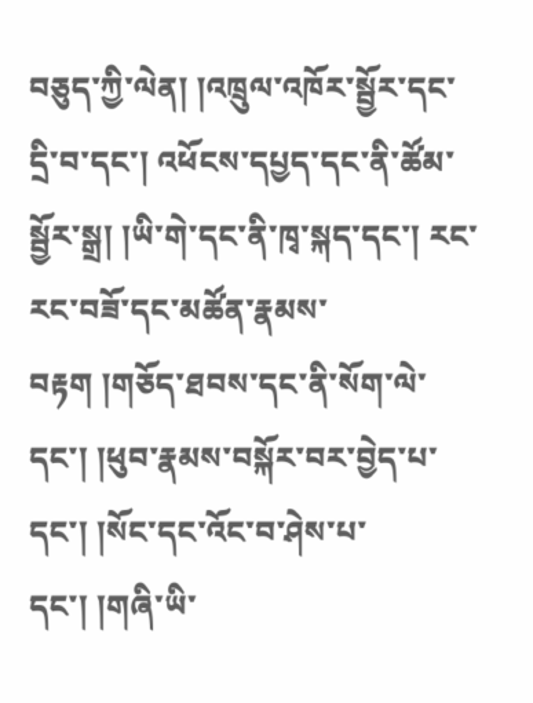བཅུད་ཀྱི་ལེན། །འཁྲུལ་འཁོར་སྦྱོར་དང་དྲི་བ་དང་། འཕོངས་དཔྱད་དང་ནི་ཚོམ་སྦྱོར་སྒྲ། །ཡི་གེ་དང་ནི་ཁྭ་སྐད་དང་། རང་རང་བཟོ་དང་མཚོན་རྣམས་བརྟག །གཅོད་ཐབས་དང་ནི་སོག་ལེ་དང་། །ཕུབ་རྣམས་བསྐོར་བར་བྱེད་པ་དང་། །སོང་དང་འོང་བ་ཤེས་པ་དང་། །གཞི་ཡི་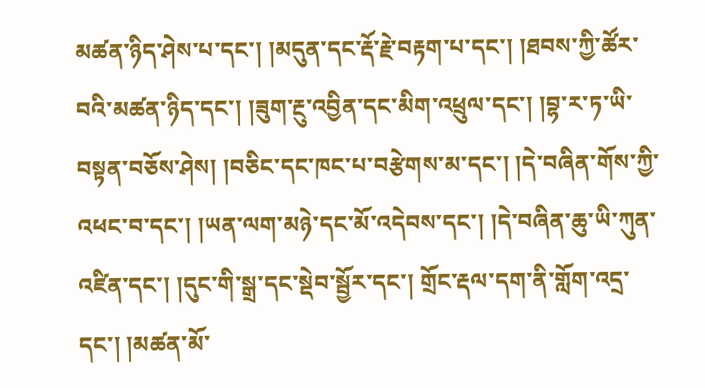མཚན་ཉིད་ཤེས་པ་དང་། །མདུན་དང་རྡོ་རྗེ་བརྟག་པ་དང་། །ཐབས་ཀྱི་ཚོར་བའི་མཚན་ཉིད་དང་། །ཟུག་རྔུ་འབྱིན་དང་མིག་འཕྲུལ་དང་། །བྷ་ར་ཏ་ཡི་བསྟན་བཅོས་ཤེས། །བཅིང་དང་ཁང་པ་བརྩེགས་མ་དང་། །དེ་བཞིན་གོས་ཀྱི་འཕང་བ་དང་། །ཡན་ལག་མཉེ་དང་མོ་འདེབས་དང་། །དེ་བཞིན་ཆུ་ཡི་ཀུན་འཛིན་དང་། །དུང་གི་སྒྲ་དང་སྡེབ་སྦྱོར་དང་། གྲོང་རྡལ་དག་ནི་གློག་འདྲ་དང་། །མཚན་མོ་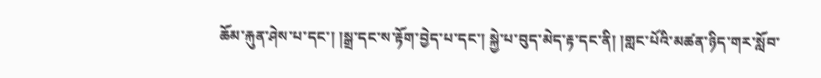ཆོམ་རྐུན་ཤེས་པ་དང་། །སྒྲ་དང་ས་རྟོག་བྱེད་པ་དང་། སྐྱེ་པ་བུད་མེད་རྟ་དང་ནི། །གླང་པོའི་མཚན་ཉིད་གར་སློབ་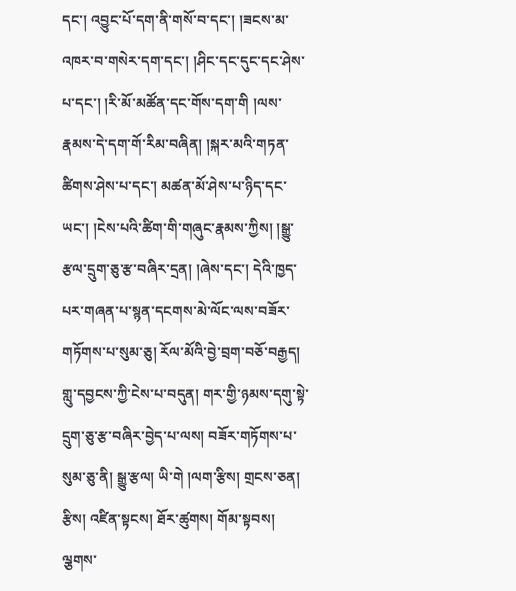དང་། འབྱུང་པོ་དག་ནི་གསོ་བ་དང་། །ཟངས་མ་འཁར་བ་གསེར་དག་དང་། །ཤིང་དང་དུང་དང་ཤེས་པ་དང་། །རི་མོ་མཚོན་དང་གོས་དག་གི །ལས་རྣམས་དེ་དག་གོ་རིམ་བཞིན། །སྐར་མའི་གཏན་ཚིགས་ཤེས་པ་དང་། མཚན་མོ་ཤེས་པ་ཉིད་དང་ཡང་། །ངེས་པའི་ཚིག་གི་གཞུང་རྣམས་ཀྱིས། །སྒྱུ་རྩལ་དྲུག་ཅུ་རྩ་བཞིར་དྲན། །ཞེས་དང་། དེའི་ཁྱད་པར་གཞན་པ་སྙན་དངགས་མེ་ལོང་ལས་བཟོར་གཏོགས་པ་སུམ་ཅུ། རོལ་མོའི་བྱེ་བྲག་བཅོ་བརྒྱད། གླུ་དབྱངས་ཀྱི་ངེས་པ་བདུན། གར་གྱི་ཉམས་དགུ་སྟེ་དྲུག་ཅུ་རྩ་བཞིར་བྱེད་པ་ལས། བཟོར་གཏོགས་པ་སུམ་ཅུ་ནི། སྒྱུ་རྩལ། ཡི་གེ །ལག་རྩིས། གྲངས་ཅན། རྩིས། འཛིན་སྟངས། ཐོར་ཚུགས། གོམ་སྟབས། ལྕགས་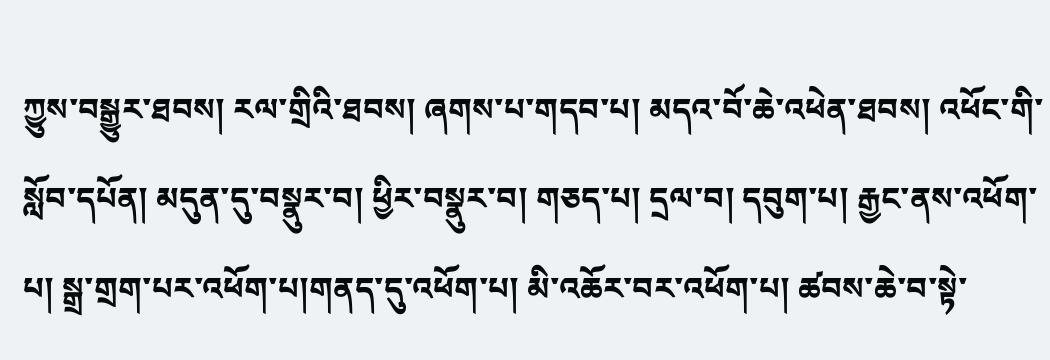ཀྱུས་བསྒྱུར་ཐབས། རལ་གྲིའི་ཐབས། ཞགས་པ་གདབ་པ། མདའ་བོ་ཆེ་འཕེན་ཐབས། འཕོང་གི་སློབ་དཔོན། མདུན་དུ་བསྣུར་བ། ཕྱིར་བསྣུར་བ། གཅད་པ། དྲལ་བ། དབུག་པ། རྒྱང་ནས་འཕོག་པ། སྒྲ་གྲག་པར་འཕོག་པ།གནད་དུ་འཕོག་པ། མི་འཆོར་བར་འཕོག་པ། ཚབས་ཆེ་བ་སྟེ་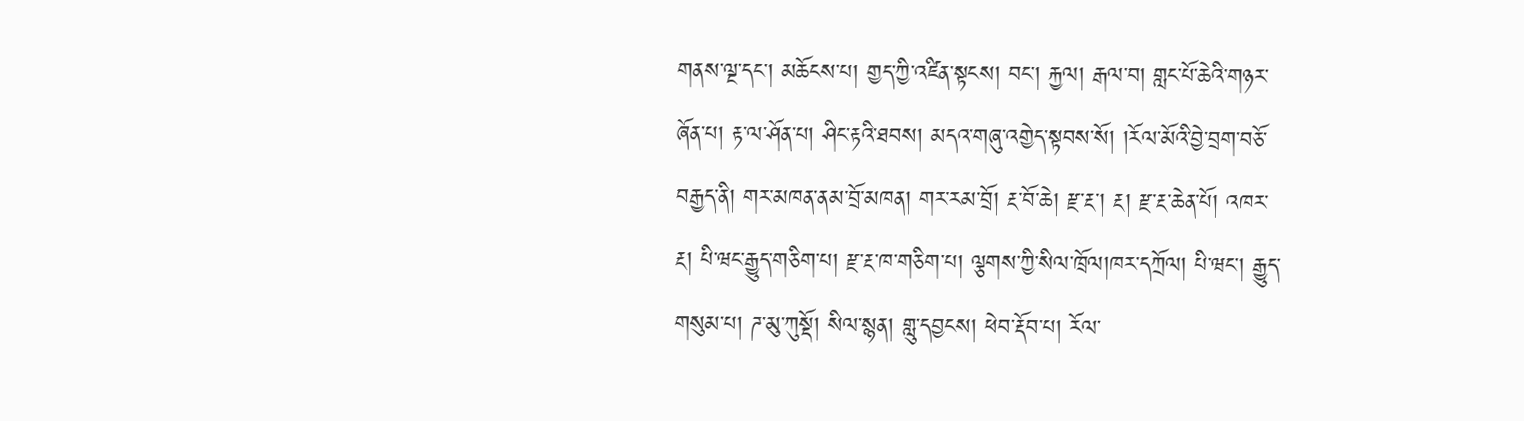གནས་ལྔ་དང་། མཆོངས་པ། གྱད་ཀྱི་འཛིན་སྟངས། བང་། རྐྱལ། རྒལ་བ། གླང་པོ་ཆེའི་གཉར་ཞོན་པ། རྟ་ལ་ཤོན་པ། ཤིང་རྟའི་ཐབས། མདའ་གཞུ་འགྱེད་སྟབས་སོ། །རོལ་མོའི་བྱེ་བྲག་བཅོ་བརྒྱད་ནི། གར་མཁན་ནམ་བྲོ་མཁན། གར་རམ་བྲོ། རྔ་བོ་ཆེ། རྫ་རྔ་། རྔ། རྫ་རྔ་ཆེན་པོ། འཁར་རྔ། པི་ཝང་རྒྱུད་གཅིག་པ། རྫ་རྔ་ཁ་གཅིག་པ། ལྕགས་ཀྱི་སིལ་ཁྲོལ།ཁར་དཀྲོལ། པི་ཝང་། རྒྱུད་གསུམ་པ། ཌ་མུ་ཀུསྡོ། སིལ་སྙན། གླུ་དབྱངས། ཕེབ་རྡོབ་པ། རོལ་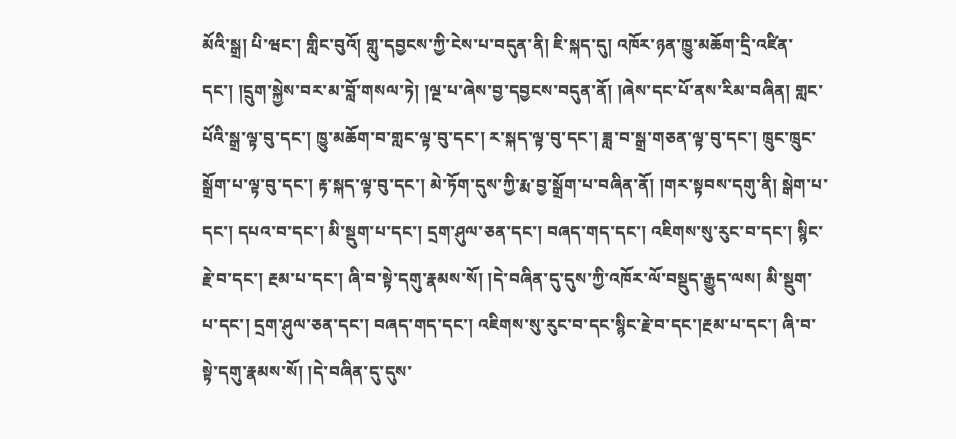མོའི་སྒྲ། པི་ཝང་། གླིང་བུའོ། གླུ་དབྱངས་ཀྱི་ངེས་པ་བདུན་ནི། ཇི་སྐད་དུ། འཁོར་ཉན་ཁྱུ་མཆོག་དྲི་འཛིན་དང་། །དྲུག་སྐྱེས་བར་མ་བློ་གསལ་ཏེ། །ལྔ་པ་ཞེས་བྱ་དབྱངས་བདུན་ནོ། །ཞེས་དང་པོ་ནས་རིམ་བཞིན། གླང་པོའི་སྒྲ་ལྟ་བུ་དང་། ཁྱུ་མཆོག་བ་གླང་ལྟ་བུ་དང་། ར་སྐད་ལྟ་བུ་དང་། ཟླ་བ་སྒྲ་གཅན་ལྟ་བུ་དང་། ཁྲུང་ཁྲུང་སྒྲོག་པ་ལྟ་བུ་དང་། རྟ་སྐད་ལྟ་བུ་དང་། མེ་ཏོག་དུས་ཀྱི་རྨ་བྱ་སྒྲོག་པ་བཞིན་ནོ། །གར་སྟབས་དགུ་ནི། སྒེག་པ་དང་། དཔའ་བ་དང་། མི་སྡུག་པ་དང་། དྲག་ཤུལ་ཅན་དང་། བཞད་གད་དང་། འཇིགས་སུ་རུང་བ་དང་། སྙིང་རྗེ་བ་དང་། རྔམ་པ་དང་། ཞི་བ་སྟེ་དགུ་རྣམས་སོ། །དེ་བཞིན་དུ་དུས་ཀྱི་འཁོར་ལོ་བསྡུད་རྒྱུད་ལས། མི་སྡུག་པ་དང་། དྲག་ཤུལ་ཅན་དང་། བཞད་གད་དང་། འཇིགས་སུ་རུང་བ་དང་སྙིང་རྗེ་བ་དང་།རྔམ་པ་དང་། ཞི་བ་སྟེ་དགུ་རྣམས་སོ། །དེ་བཞིན་དུ་དུས་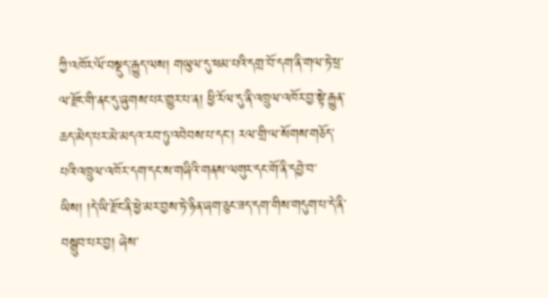ཀྱི་འཁོར་ལོ་བསྡུད་རྒྱུད་ལས། གཡུལ་དུ་ཕམ་པའི་དགྲ་བོ་དག་ནི་གལ་ཏེ་ཕྲ་ལ་རྫོང་གི་ནང་དུ་ཞུགས་པར་གྱུར་པ་ན། ཕྱི་རོལ་དུ་ནི་འཁྲུལ་འཁོར་བྱ་སྟེ་རྒྱུན་ཆད་མེད་པར་མེ་མདའ་རབ་ཏུ་འབེབས་པ་དང་། རལ་གྲི་ལ་སོགས་གཅོད་པའི་འཁྲུལ་འཁོར་དག་དང་ས་གཞིའི་གནས་ལགུར་དང་གོ་ནི་དབྱེ་བ་ཡིས། །དེ་ཡི་རྫོང་ནི་ཕྱེ་མར་བྱས་ཏེ་ཉིན་ཞག་ཅུང་ཟད་དག་གིས་གདུག་པ་དེ་ནི་བསྒྲུབ་པར་བྱ། ཞེས་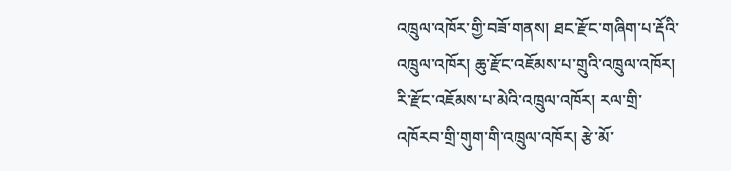འཁྲུལ་འཁོར་གྱི་བཟོ་གནས། ཐང་རྫོང་གཞིག་པ་རྡོའི་འཁྲུལ་འཁོར། ཆུ་རྫོང་འཇོམས་པ་གྲུའི་འཁྲུལ་འཁོར། རི་རྫོང་འཇོམས་པ་མེའི་འཁྲུལ་འཁོར། རལ་གྲི་འཁོརབ་གྲི་གུག་གི་འཁྲུལ་འཁོར། རྩེ་མོ་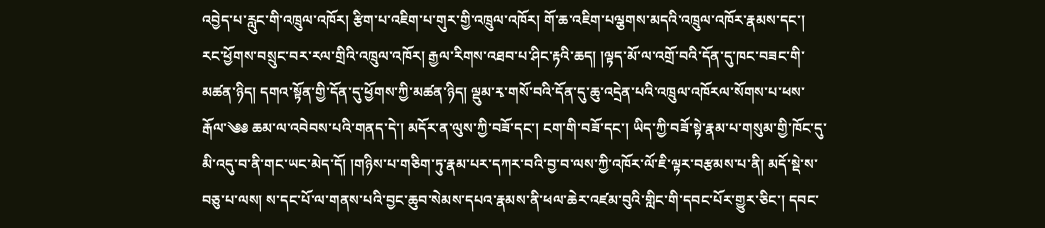འབྱེད་པ་རླུང་གི་འཁྲུལ་འཁོར། རྩིག་པ་འཇིག་པ་གུར་གྱི་འཁྲུལ་འཁོར། གོ་ཆ་འཇིག་པལྕགས་མདའི་འཁྲུལ་འཁོར་རྣམས་དང་། རང་ཕྱོགས་བསྲུང་བར་རལ་གྲིའི་འཁྲུལ་འཁོར། རྒྱལ་རིགས་འཐབ་པ་ཤིང་རྟའི་ཆད། །ལྟད་མོ་ལ་འགྲོ་བའི་དོན་དུ་ཁང་བཟང་གི་མཚན་ཉིད། དགའ་སྟོན་གྱི་དོན་དུ་ཕྱོགས་ཀྱི་མཚན་ཉིད། ལྡུམ་རྭ་གསོ་བའི་དོན་དུ་ཆུ་འདྲེན་པའི་འཁྲུལ་འཁོརལ་སོགས་པ་ཕས་རྒོལ་༄༅ ཆམ་ལ་འབེབས་པའི་གནད་དེ་། མདོར་ན་ལུས་ཀྱི་བཟོ་དང་། ངག་གི་བཟོ་དང་། ཡིད་ཀྱི་བཟོ་སྟེ་རྣམ་པ་གསུམ་གྱི་ཁོང་དུ་མི་འདུ་བ་ནི་གང་ཡང་མེད་དོ། །གཉིས་པ་གཅིག་ཏུ་རྣམ་པར་དཀར་བའི་བྱ་བ་ལས་ཀྱི་འཁོར་ལོ་ཇི་ལྟར་བརྩམས་པ་ནི། མདོ་སྡེ་ས་བཅུ་པ་ལས། ས་དང་པོ་ལ་གནས་པའི་བྱང་ཆུབ་སེམས་དཔའ་རྣམས་ནི་ཕལ་ཆེར་འཛམ་བུའི་གླིང་གི་དབང་པོར་གྱུར་ཅིང་། དབང་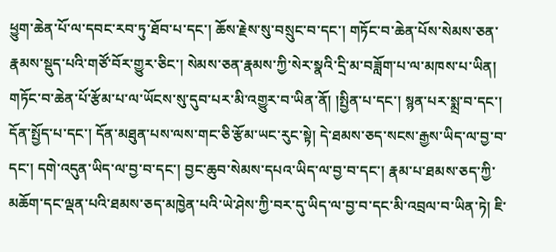ཕྱུག་ཆེན་པོ་ལ་དབང་རབ་ཏུ་ཐོབ་པ་དང་། ཆོས་རྗེས་སུ་བསྲུང་བ་དང་། གཏོང་བ་ཆེན་པོས་སེམས་ཅན་རྣམས་སྡུད་པའི་གཙོ་བོར་གྱུར་ཅིང་། སེམས་ཅན་རྣམས་ཀྱི་སེར་སྣའི་དྲི་མ་བཟློག་པ་ལ་མཁས་པ་ཡིན། གཏོང་བ་ཆེན་པོ་རྩོམ་པ་ལ་ཡོངས་སུ་དུབ་པར་མི་འགྱུར་བ་ཡིན་ནོ། །སྤྱིན་པ་དང་། སྙན་པར་སྨྲ་བ་དང་། དོན་སྤྱོད་པ་དང་། དོན་མཐུན་པས་ལས་གང་ཅི་རྩོམ་ཡང་རུང་སྟེ། དེ་ཐམས་ཅད་སངས་རྒྱས་ཡིད་ལ་བྱ་བ་དང་། དགེ་འདུན་ཡིད་ལ་བྱ་བ་དང་། བྱང་ཆུབ་སེམས་དཔའ་ཡིད་ལ་བྱ་བ་དང་། རྣམ་པ་ཐམས་ཅད་ཀྱི་མཆོག་དང་ལྡན་པའི་ཐམས་ཅད་མཁྱེན་པའི་ཡེ་ཤེས་ཀྱི་བར་དུ་ཡིད་ལ་བྱ་བ་དང་མི་འབྲལ་བ་ཡིན་ཏེ། ཇི་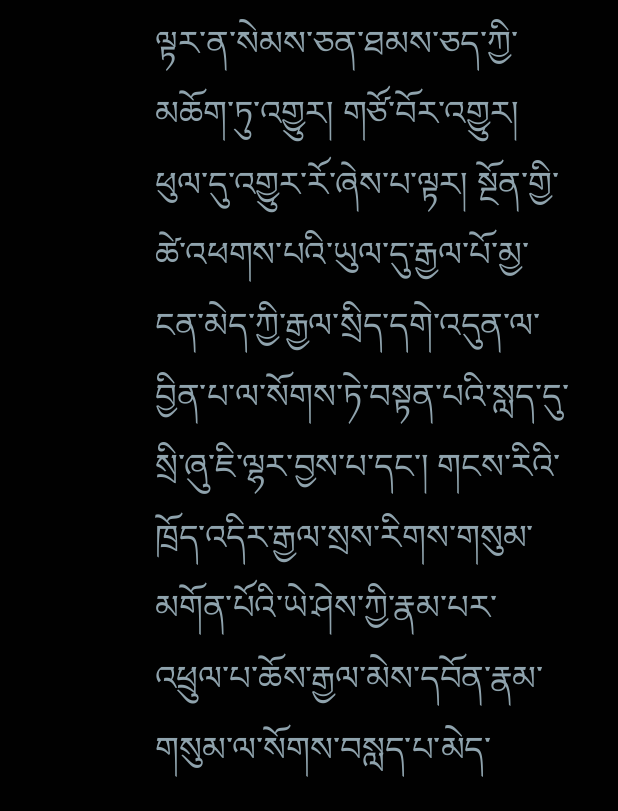ལྟར་ན་སེམས་ཅན་ཐམས་ཅད་ཀྱི་མཆོག་ཏུ་འགྱུར། གཙོ་བོར་འགྱུར། ཕུལ་དུ་འགྱུར་རོ་ཞེས་པ་ལྟར། སྔོན་གྱི་ཚེ་འཕགས་པའི་ཡུལ་དུ་རྒྱལ་པོ་མྱ་ངན་མེད་ཀྱི་རྒྱལ་སྲིད་དགེ་འདུན་ལ་བྱིན་པ་ལ་སོགས་ཏེ་བསྟན་པའི་སླད་དུ་སྲི་ཞུ་ཇི་ལྷར་བྱས་པ་དང་། གངས་རིའི་ཁྲོད་འདིར་རྒྱལ་སྲས་རིགས་གསུམ་མགོན་པོའི་ཡེ་ཤེས་ཀྱི་རྣམ་པར་འཕྲུལ་པ་ཆོས་རྒྱལ་མེས་དབོན་རྣམ་གསུམ་ལ་སོགས་བསླད་པ་མེད་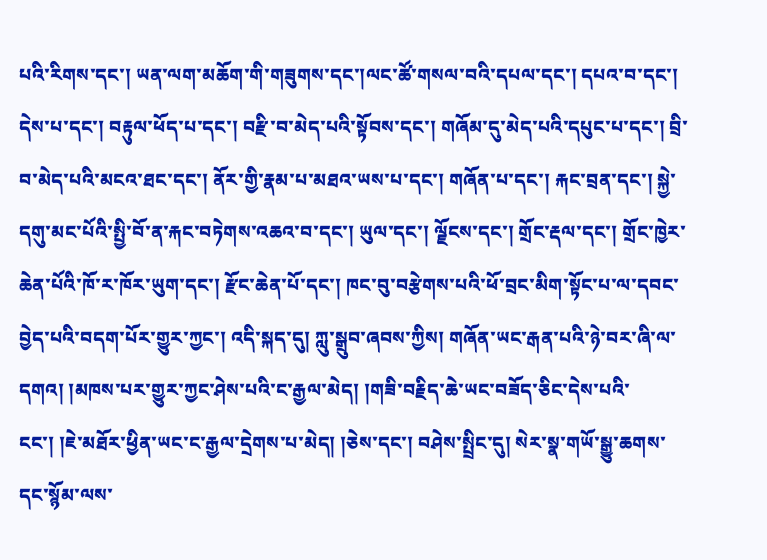པའི་རིགས་དང་། ཡན་ལག་མཆོག་གི་གཟུགས་དང་།ལང་ཚོ་གསལ་བའི་དཔལ་དང་། དཔའ་བ་དང་། དེས་པ་དང་། བརྟུལ་ཕོད་པ་དང་། བརྫི་བ་མེད་པའི་སྟོབས་དང་། གཞོམ་དུ་མེད་པའི་དཔུང་པ་དང་། བྲི་བ་མེད་པའི་མངའ་ཐང་དང་། ནོར་གྱི་རྣམ་པ་མཐའ་ཡས་པ་དང་། གཞོན་པ་དང་། རྐང་བྲན་དང་། སྐྱེ་དགུ་མང་པོའི་སྤྱི་བོ་ན་རྐང་བཏེགས་འཆའ་བ་དང་། ཡུལ་དང་། ལྗོངས་དང་། གྲོང་རྡལ་དང་། གྲོང་ཁྱེར་ཆེན་པོའི་ཁོ་ར་ཁོར་ཡུག་དང་། རྫོང་ཆེན་པོ་དང་། ཁང་བུ་བརྩེགས་པའི་ཕོ་བྲང་མིག་སྟོང་པ་ལ་དབང་བྱེད་པའི་བདག་པོར་གྱུར་ཀྱང་། འདི་སྐད་དུ། ཀླུ་སྒྲུབ་ཞབས་ཀྱིས། གཞོན་ཡང་རྒན་པའི་ཉེ་བར་ཞི་ལ་དགའ། །མཁས་པར་གྱུར་ཀྱང་ཤེས་པའི་ང་རྒྱལ་མེད། །གཟི་བརྗིད་ཆེ་ཡང་བཟོད་ཅིང་དེས་པའི་ངང་། །ཇེ་མཐོར་ཕྱིན་ཡང་ང་རྒྱལ་དྲེགས་པ་མེད། །ཅེས་དང་། བཤེས་སྤྲིང་དུ། སེར་སྣ་གཡོ་སྒྱུ་ཆགས་དང་སྙོམ་ལས་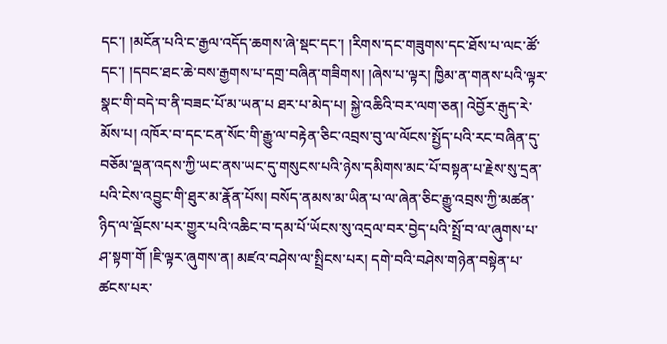དང་། །མངོན་པའི་ང་རྒྱལ་འདོད་ཆགས་ཞེ་སྡང་དང་། །རིགས་དང་གཟུགས་དང་ཐོས་པ་ལང་ཚོ་དང་། །དབང་ཐང་ཆེ་བས་རྒྱགས་པ་དགྲ་བཞིན་གཟིགས། །ཞེས་པ་ལྟར། ཁྱིམ་ན་གནས་པའི་ལྟར་སྣང་གི་བདེ་བ་ནི་བཟང་པོ་མ་ཡན་པ ཐར་པ་མེད་པ། སྐྱེ་འཆིའི་བར་ལག་ཅན། འེབྱོར་རྒུད་རེ་མོས་པ། འཁོར་བ་དང་ངན་སོང་གི་རྒྱུ་ལ་བརྟེན་ཅིང་འབྲས་བུ་ལ་ལོངས་སྤྱོད་པའི་རང་བཞིན་དུ་བཅོམ་ལྡན་འདས་ཀྱི་ཡང་ནས་ཡང་དུ་གསུངས་པའི་ཉེས་དམིགས་མང་པོ་བསྟན་པ་རྗེས་སུ་དྲན་པའི་ངེས་འབྱུང་གི་ཐུར་མ་རྣོན་པོས། བསོད་ནམས་མ་ཡིན་པ་ལ་ཞེན་ཅིང་རྒྱུ་འབྲས་ཀྱི་མཚན་ཉིད་ལ་ལྡོངས་པར་གྱུར་པའི་འཆིང་བ་དམ་པོ་ཡོངས་སུ་འདྲལ་བར་བྱེད་པའི་སྤྲོ་བ་ལ་ཞུགས་པ་ཤ་སྟག་གོ །ཇི་ལྟར་ཞུགས་ན། མཛའ་བཤེས་ལ་སྤྲིངས་པར། དགེ་བའི་བཤེས་གཉེན་བསྟེན་པ་ཚངས་པར་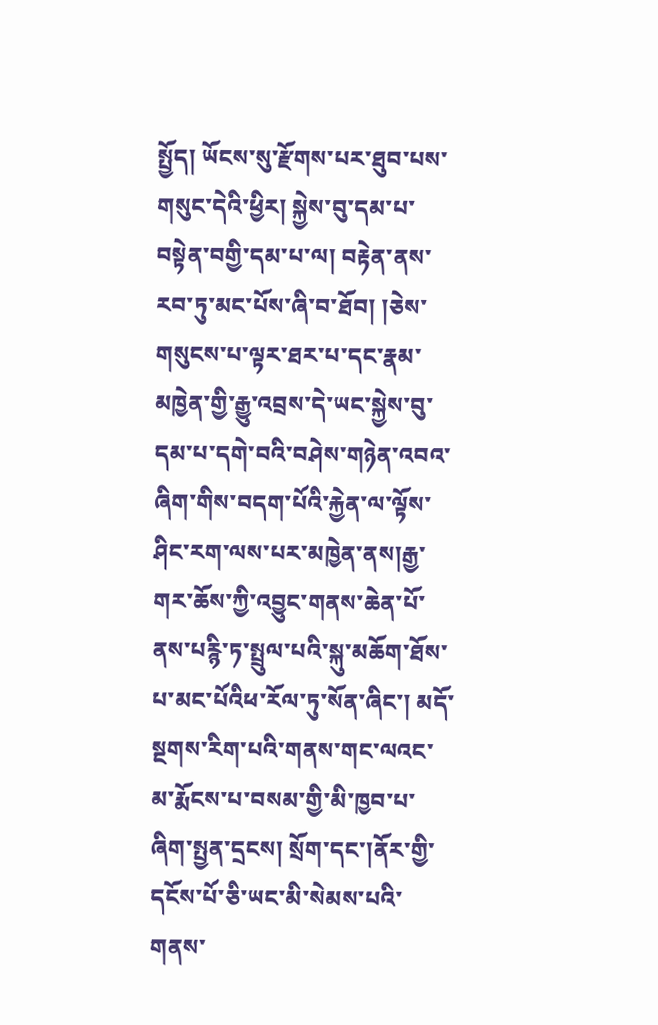སྤྱོད། ཡོངས་སུ་རྫོགས་པར་ཐུབ་པས་གསུང་དེའི་ཕྱིར། སྐྱེས་བུ་དམ་པ་བསྟེན་བགྱི་དམ་པ་ལ། བརྟེན་ནས་རབ་ཏུ་མང་པོས་ཞི་བ་ཐོབ། །ཅེས་གསུངས་པ་ལྟར་ཐར་པ་དང་རྣམ་མཁྱེན་གྱི་རྒྱུ་འབྲས་དེ་ཡང་སྐྱེས་བུ་དམ་པ་དགེ་བའི་བཤེས་གཉེན་འབའ་ཞིག་གིས་བདག་པོའི་རྐྱེན་ལ་ལྟོས་ཤིང་རག་ལས་པར་མཁྱེན་ནས།རྒྱ་གར་ཆོས་ཀྱི་འབྱུང་གནས་ཆེན་པོ་ནས་པརྙི་ཏ་སྤྲུལ་པའི་སྐུ་མཆོག་ཐོས་པ་མང་པོའིཕ་རོལ་ཏུ་སོན་ཞིང་། མདོ་སྔགས་རིག་པའི་གནས་གང་ལའང་མ་རྨོངས་པ་བསམ་གྱི་མི་ཁྱབ་པ་ཞིག་སྤྱན་དྲངས། སྲོག་དང་།ནོར་གྱི་དངོས་པོ་ཅི་ཡང་མི་སེམས་པའི་གནས་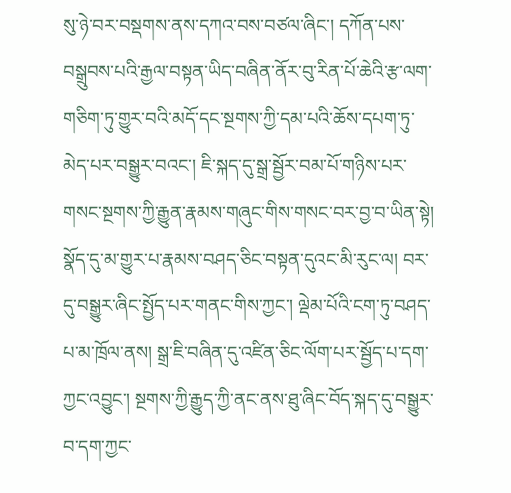སུ་ཉེ་བར་བསྡགས་ནས་དཀའ་བས་བཙལ་ཞིང་། དཀོན་པས་བསྒྲུབས་པའི་རྒྱལ་བསྟན་ཡིད་བཞིན་ནོར་བུ་རིན་པོ་ཆེའི་རྩ་ལག་གཅིག་ཏུ་གྱུར་བའི་མདོ་དང་སྔགས་ཀྱི་དམ་པའི་ཆོས་དཔག་ཏུ་མེད་པར་བསྒྱུར་བའང་། ཇི་སྐད་དུ་སྒྲ་སྦྱོར་བམ་པོ་གཉིས་པར་གསང་སྔགས་ཀྱི་རྒྱུན་རྣམས་གཞུང་གིས་གསང་བར་བྱ་བ་ཡིན་སྟེ། སྣོད་དུ་མ་གྱུར་པ་རྣམས་བཤད་ཅིང་བསྟན་དུའང་མི་རུང་ལ། བར་དུ་བསྒྱུར་ཞིང་སྤྱོད་པར་གནང་གིས་ཀྱང་། ལྡེམ་པོའི་ངག་ཏུ་བཤད་པ་མ་ཁྲོལ་ནས། སྒྲ་ཇི་བཞིན་དུ་འཛིན་ཅིང་ལོག་པར་སྦྱོད་པ་དག་ཀྱང་འབྱུང་། སྔགས་ཀྱི་རྒྱུད་ཀྱི་ནང་ནས་ཐུ་ཞིང་བོད་སྐད་དུ་བསྒྱུར་བ་དག་ཀྱང་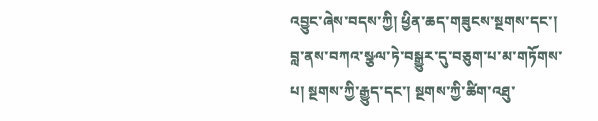འབྱུང་ཞེས་བདས་ཀྱི། ཕྱིན་ཆད་གཟུངས་སྔགས་དང་། བླ་ནས་བཀའ་སྩལ་ཏེ་བསྒྱུར་དུ་བཅུག་པ་མ་གཏོགས་པ། སྔགས་ཀྱི་རྒྱུད་དང་། སྔགས་ཀྱི་ཚིག་འཐུ་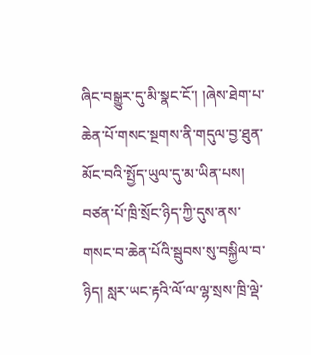ཞིང་བསྒྱུར་དུ་མི་སྣང་ངོ་། །ཞེས་ཐེག་པ་ཆེན་པོ་གསང་སྔགས་ནི་གདུལ་བྱ་ཐུན་མོང་བའི་སྤྱོད་ཡུལ་དུ་མ་ཡིན་པས། བཙན་པོ་ཁྲི་སྲོང་ཉིད་ཀྱི་དུས་ནས་གསང་བ་ཆེན་པོའི་སྦུབས་སུ་བསྐྱིལ་བ་ཉིད། སླར་ཡང་རྟའི་ལོ་ལ་ལྷ་སྲས་ཁྲི་ལྡེ་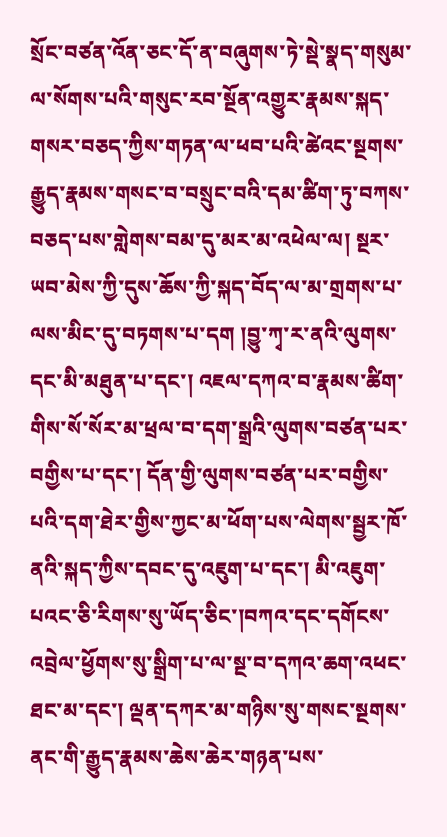སྲོང་བཙན་འོན་ཅང་དོ་ན་བཞུགས་ཏེ་སྡེ་སྣད་གསུམ་ལ་སོགས་པའི་གསུང་རབ་སྔོན་འགྱུར་རྣམས་སྐད་གསར་བཅད་ཀྱིས་གཏན་ལ་ཕབ་པའི་ཚེའང་སྔགས་རྒྱུད་རྣམས་གསང་བ་བསྲུང་བའི་དམ་ཚིག་ཏུ་བཀས་བཅད་པས་གླེགས་བམ་དུ་མར་མ་འཕེལ་ལ། སྔར་ཡབ་མེས་ཀྱི་དུས་ཆོས་ཀྱི་སྐད་བོད་ལ་མ་གྲགས་པ་ལས་མིང་དུ་བཏགས་པ་དག །བྱུ་ཀྭ་ར་ནའི་ལུགས་དང་མི་མཐུན་པ་དང་། འཇལ་དཀའ་བ་རྣམས་ཚིག་གིས་སོ་སོར་མ་ཕྲལ་བ་དག་སྒྲའི་ལུགས་བཙན་པར་བགྱིས་པ་དང་། དོན་གྱི་ལུགས་བཙན་པར་བགྱིས་པའི་དག་ཐེར་གྱིས་ཀྱང་མ་ཕོག་པས་ལེགས་སྦྱར་ཁོ་ནའི་སྐད་ཀྱིས་དབང་དུ་འཇུག་པ་དང་། མི་འཇུག་པའང་ཅི་རིགས་སུ་ཡོད་ཅིང་།བཀའ་དང་དགོངས་འབྲེལ་ཕྱོགས་སུ་སྒྲིག་པ་ལ་སྔ་བ་དཀའ་ཆག་འཕང་ཐང་མ་དང་། ལྡན་དཀར་མ་གཉིས་སུ་གསང་སྔགས་ནང་གི་རྒྱུད་རྣམས་ཆེས་ཆེར་གཉན་པས་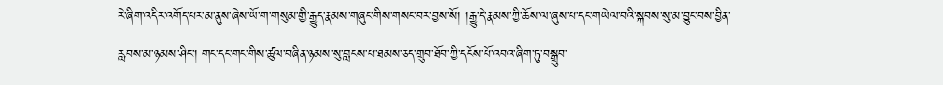རེ་ཞིག་འདིར་འགོད་པར་མ་ནུས་ཞེས་ཡོ་ག་གསུམ་གྱི་རྒྱུད་རྣམས་གཞུང་གིས་གསང་བར་བྱས་སོ། །རྒྱུ་དེ་རྣམས་ཀྱི་ཆོས་ལ་ཞུས་པ་དང་གཡེལ་བའི་སྐབས་སུ་མ་བྱུང་བས་བྱིན་རླབས་མ་ཉམས་ཤིང་། གང་དང་གང་གིས་ཚུལ་བཞིན་ཉམས་སུ་བླངས་པ་ཐམས་ཅད་གྲུབ་ཐོབ་ཀྱི་དངོས་པོ་འབའ་ཞིག་ཏུ་བསྒྲུབ་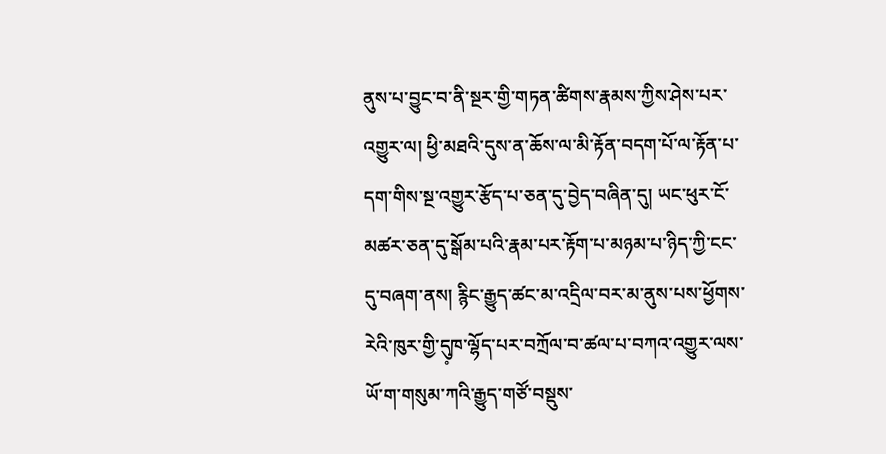ནུས་པ་བྱུང་བ་ནི་སྔར་གྱི་གཏན་ཚིགས་རྣམས་ཀྱིས་ཤེས་པར་འགྱུར་ལ། ཕྱི་མཐའི་དུས་ན་ཆོས་ལ་མི་རྟོན་བདག་པོ་ལ་རྟོན་པ་དག་གིས་སྔ་འགྱུར་རྩོད་པ་ཅན་དུ་བྱེད་བཞིན་དུ། ཡང་ཕུར་ངོ་མཚར་ཅན་དུ་སྒོམ་པའི་རྣམ་པར་རྟོག་པ་མཉམ་པ་ཉིད་ཀྱི་ངང་དུ་བཞག་ནས། རྙིང་རྒྱུད་ཚང་མ་འདྲིལ་བར་མ་ནུས་པས་ཕྱོགས་རེའི་ཁུར་གྱི་དུ༷ཁ་ལྷོད་པར་བཀྲོལ་བ་ཚལ་པ་བཀའ་འགྱུར་ལས་ཡོ་ག་གསུམ་ཀའི་རྒྱུད་གཙོ་བསྡུས་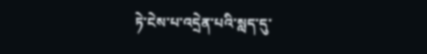ཏེ་ངེས་པ་འདྲེན་པའི་སླད་དུ་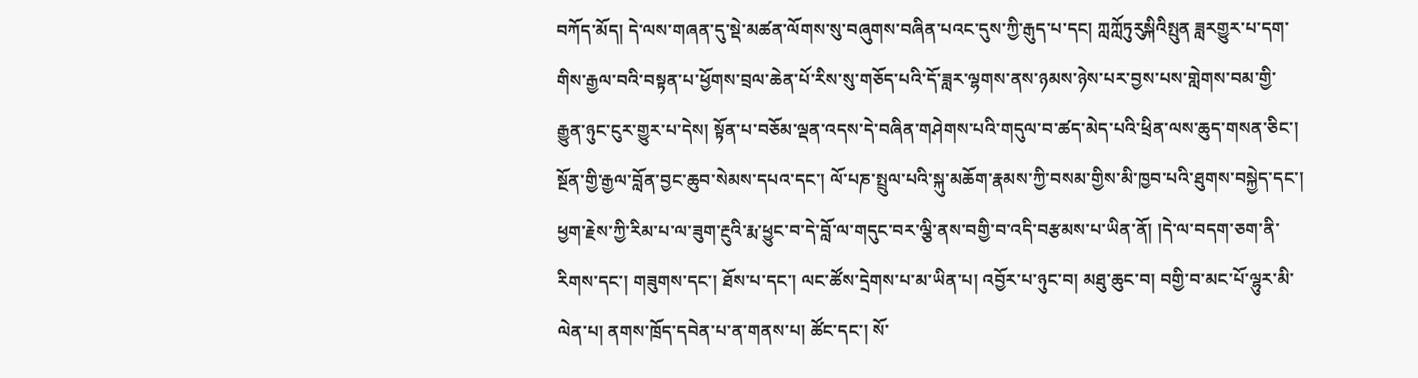བཀོད་མོད། དེ་ལས་གཞན་དུ་སྡེ་མཚན་ལོགས་སུ་བཞུགས་བཞིན་པའང་དུས་ཀྱི་རྒུད་པ་དང། ཀླཀློཏུརུསྐིའིསྤུན ཟླརགྱུར་པ་དག་གིས་རྒྱལ་བའི་བསྟན་པ་ཕྱོགས་བྲལ་ཆེན་པོ་རིས་སུ་གཅོད་པའི་དོ་ཟླར་ལྷགས་ནས་ཉམས་ཉེས་པར་བྱས་པས་གླེགས་བམ་གྱི་རྒྱུན་ཉུང་ངུར་གྱུར་པ་དེས། སྟོན་པ་བཅོམ་ལྡན་འདས་དེ་བཞིན་གཤེགས་པའི་གདུལ་བ་ཚད་མེད་པའི་ཕྲིན་ལས་ཆུད་གསན་ཅིང་། སྔོན་གྱི་རྒྱལ་བློན་བྱང་ཆུབ་སེམས་དཔའ་དང་། ལོ་པཎ་སྤྲུལ་པའི་སྐུ་མཆོག་རྣམས་ཀྱི་བསམ་གྱིས་མི་ཁྱབ་པའི་ཐུགས་བསྐྱེད་དང་། ཕྱག་རྗེས་ཀྱི་རིམ་པ་ལ་ཟུག་རྔུའི་རྨ་ཕྱུང་བ་དེ་བློ་ལ་གདུང་བར་ལྕི་ནས་བགྱི་བ་འདི་བརྩམས་པ་ཡིན་ནོ། །དེ་ལ་བདག་ཅག་ནི་རིགས་དང་། གཟུགས་དང་། ཐོས་པ་དང་། ལང་ཚོས་དྲེགས་པ་མ་ཡིན་པ། འབྱོར་པ་ཉུང་བ། མཐུ་ཆུང་བ། བགྱི་བ་མང་པོ་ལྷུར་མི་ལེན་པ། ནགས་ཁྲོད་དབེན་པ་ན་གནས་པ། ཚོང་དང་། སོ་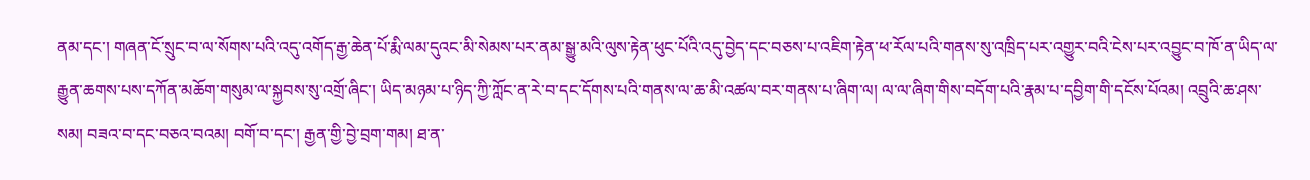ནམ་དང་། གཞན་ངོ་སྲུང་བ་ལ་སོགས་པའི་འདུ་འགོད་རྒྱ་ཆེན་པོ་རྨི་ལམ་དུའང་མི་སེམས་པར་ནམ་སྒྱུ་མའི་ལུས་རྟེན་ཕུང་པོའི་འདུ་བྱེད་དང་བཅས་པ་འཇིག་རྟེན་ཕ་རོལ་པའི་གནས་སུ་འཁྲིད་པར་འགྱུར་བའི་ངེས་པར་འབྱུང་བ་ཁོ་ན་ཡིད་ལ་རྒྱུན་ཆགས་པས་དཀོན་མཆོག་གསུམ་ལ་སྐྱབས་སུ་འགྲོ་ཞིང་། ཡིད་མཉམ་པ་ཉིད་ཀྱི་ཀློང་ན་རེ་བ་དང་དོགས་པའི་གནས་ལ་ཆ་མི་འཚལ་བར་གནས་པ་ཞིག་ལ། ལ་ལ་ཞིག་གིས་བདོག་པའི་རྣམ་པ་དབྱིག་གི་དངོས་པོའམ། འབྲུའི་ཆ་ཤས་སམ། བཟའ་བ་དང་བཅའ་བའམ། བགོ་བ་དང་། རྒྱན་གྱི་བྱེ་བྲག་གམ། ཐ་ན་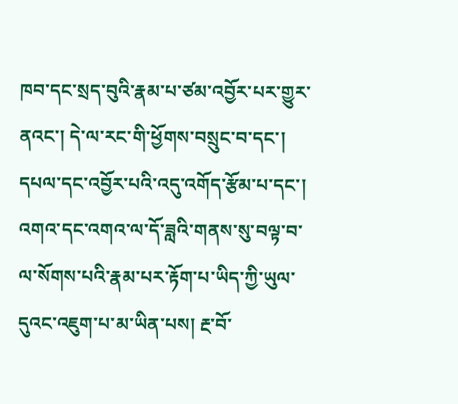ཁབ་དང་སྲད་བུའི་རྣམ་པ་ཙམ་འབྱོར་པར་གྱུར་ནའང་། དེ་ལ་རང་གི་ཕྱོགས་བསྲུང་བ་དང་། དཔལ་དང་འབྱོར་པའི་འདུ་འགོད་རྩོམ་པ་དང་། འགའ་དང་འགའ་ལ་དོ་ཟླའི་གནས་སུ་བལྟ་བ་ལ་སོགས་པའི་རྣམ་པར་རྟོག་པ་ཡིད་ཀྱི་ཡུལ་དུའང་འཇུག་པ་མ་ཡིན་པས། རྔ་བོ་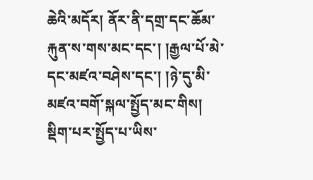ཆེའི་མདོར། ནོར་ནི་དགྲ་དང་ཆོམ་རྐུན་ས་གས་མང་དང་། །རྒྱལ་པོ་མེ་དང་མཛའ་བཤེས་དང་། །ཉེ་དུ་མི་མཛའ་བགོ་སྐལ་སྤྱོད་མང་གིས། སྡིག་པར་སྤྱོད་པ་ཡིས་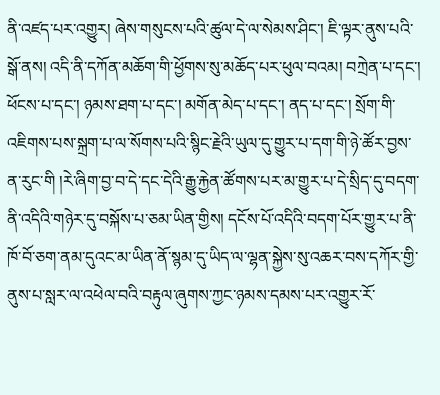ནི་འཛད་པར་འགྱུར། ཞེས་གསུངས་པའི་ཚུལ་དེ་ལ་སེམས་ཤིང་། ཇི་ལྟར་ནུས་པའི་སྒོ་ནས། འདི་ནི་དཀོན་མཆོག་གི་ཕྱོགས་སུ་མཆོད་པར་ཕུལ་བའམ། བཀྲེན་པ་དང་། ཕོངས་པ་དང་། ཉམས་ཐག་པ་དང་། མགོན་མེད་པ་དང་། ནད་པ་དང་། སྲོག་གི་འཇིགས་པས་སྐྲག་པ་ལ་སོགས་པའི་སྙིང་རྗེའི་ཡུལ་དུ་གྱུར་པ་དག་གི་ཉེ་ཚོར་བྱས་ན་རུང་གི །རེ་ཞིག་བྱ་བ་དེ་དང་དེའི་རྒྱུ་རྐྱེན་ཚོགས་པར་མ་གྱུར་པ་དེ་སྲིད་དུ་བདག་ནི་འདིའི་གཉེར་དུ་བསྐོས་པ་ཅམ་ཡིན་གྱིས། དངོས་པོ་འདིའི་བདག་པོར་གྱུར་པ་ནི་ཁོ་བོ་ཅག་ནམ་དུའང་མ་ཡིན་ནོ་སྙམ་དུ་ཡིད་ལ་ལྷན་སྐྱེས་སུ་འཆར་བས་དཀོར་གྱི་ནུས་པ་སླར་ལ་འཕེལ་བའི་བརྟུལ་ཞུགས་ཀྱང་ཉམས་དམས་པར་འགྱུར་རོ་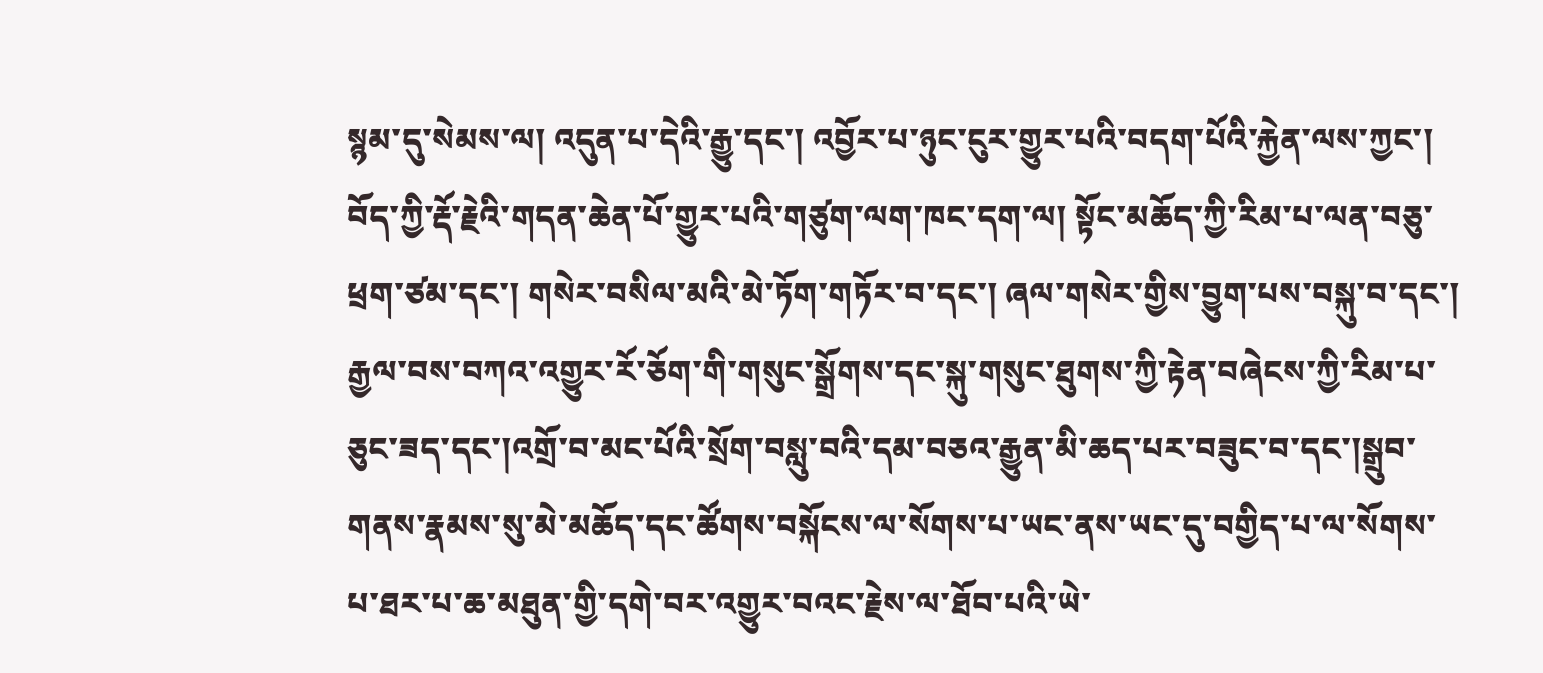སྙམ་དུ་སེམས་ལ། འདུན་པ་དེའི་རྒྱུ་དང་། འབྱོར་པ་ཉུང་ངུར་གྱུར་པའི་བདག་པོའི་རྐྱེན་ལས་ཀྱང་། བོད་ཀྱི་རྡོ་རྗེའི་གདན་ཆེན་པོ་གྱུར་པའི་གཙུག་ལག་ཁང་དག་ལ། སྟོང་མཆོད་ཀྱི་རིམ་པ་ལན་བཅུ་ཕྲག་ཙམ་དང་། གསེར་བསིལ་མའི་མེ་ཏོག་གཏོར་བ་དང་། ཞལ་གསེར་གྱིས་བྱུག་པས་བསྐུ་བ་དང་། རྒྱལ་བས་བཀའ་འགྱུར་རོ་ཅོག་གི་གསུང་སྒྲོགས་དང་སྐུ་གསུང་ཐུགས་ཀྱི་རྟེན་བཞེངས་ཀྱི་རིམ་པ་ཅུང་ཟད་དང་།འགྲོ་བ་མང་པོའི་སྲོག་བསླུ་བའི་དམ་བཅའ་རྒྱུན་མི་ཆད་པར་བཟུང་བ་དང་།སྒྲུབ་གནས་རྣམས་སུ་མེ་མཆོད་དང་ཚོགས་བསྐོངས་ལ་སོགས་པ་ཡང་ནས་ཡང་དུ་བགྱིད་པ་ལ་སོགས་པ་ཐར་པ་ཆ་མཐུན་གྱི་དགེ་བར་འགྱུར་བའང་རྗེས་ལ་ཐོབ་པའི་ཡེ་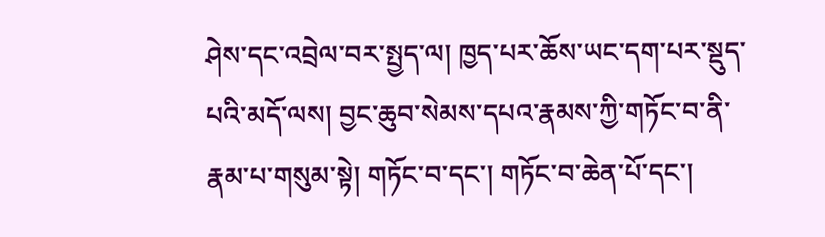ཤེས་དང་འབྲེལ་བར་སྤྱད་ལ། ཁྱད་པར་ཆོས་ཡང་དག་པར་སྡུད་པའི་མདོ་ལས། བྱང་ཆུབ་སེམས་དཔའ་རྣམས་ཀྱི་གཏོང་བ་ནི་རྣམ་པ་གསུམ་སྟེ། གཏོང་བ་དང་། གཏོང་བ་ཆེན་པོ་དང་།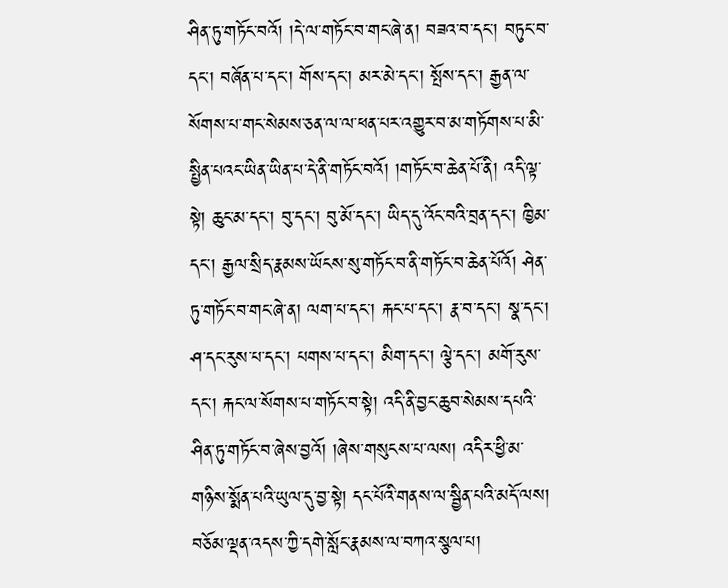ཤིན་ཏུ་གཏོང་བའོ། །དེ་ལ་གཏོང་བ་གང་ཞེ་ན། བཟའ་བ་དང་། བཏུང་བ་དང་། བཞོན་པ་དང་། གོས་དང་། མར་མེ་དང་། སྤོས་དང་། རྒྱན་ལ་སོགས་པ་གང་སེམས་ཅན་ལ་ལ་ཕན་པར་འགྱུར་བ་མ་གཏོགས་པ་མི་སྤྱིན་པའང་ཡིན་ཡིན་པ་དེ་ནི་གཏོང་བའོ། །གཏོང་བ་ཆེན་པོ་ནི། འདི་ལྟ་སྟེ། ཆུང་མ་དང་། བུ་དང་། བུ་མོ་དང་། ཡིད་དུ་འོང་བའི་བྲན་དང་། ཁྱིམ་དང་། རྒྱལ་སྲིད་རྣམས་ཡོངས་སུ་གཏོང་བ་ནི་གཏོང་བ་ཆེན་པོའོ། ཤེན་ཏུ་གཏོང་བ་གང་ཞེ་ན། ལག་པ་དང་། རྐང་པ་དང་། རྣ་བ་དང་། སྣ་དང་། ཤ་དང་རུས་པ་དང་། པགས་པ་དང་། མིག་དང་། ལྕེ་དང་། མགོ་རུས་དང་། རྐང་ལ་སོགས་པ་གཏོང་བ་སྟེ། འདི་ནི་བྱང་ཆུབ་སེམས་དཔའི་ཤིན་ཏུ་གཏོང་བ་ཞེས་བྱའོ། །ཞེས་གསུངས་པ་ལས། འདིར་ཕྱི་མ་གཉིས་སྨོན་པའི་ཡུལ་དུ་བྱ་སྟེ། དང་པོའི་གནས་ལ་སྦྱིན་པའི་མདོ་ལས། བཅོམ་ལྡན་འདས་ཀྱི་དགེ་སློང་རྣམས་ལ་བཀའ་སྩལ་པ།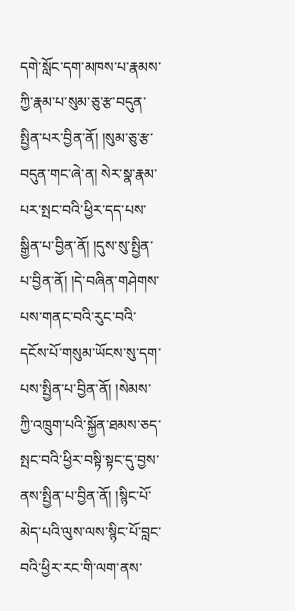དགེ་སློང་དག་མཁས་པ་རྣམས་ཀྱི་རྣམ་པ་སུམ་ཅུ་རྩ་བདུན་སྤྱིན་པར་བྱིན་ནོ། །སུམ་ཅུ་རྩ་བདུན་གང་ཞེ་ན། སེར་སྣ་རྣམ་པར་སྤང་བའི་ཕྱིར་དད་པས་སྒྱིན་པ་བྱིན་ནོ། །དུས་སུ་སྤྱིན་པ་བྱིན་ནོ། །དེ་བཞིན་གཤེགས་པས་གནང་བའི་རུང་བའི་དངོས་པོ་གསུམ་ཡོངས་སུ་དག་པས་སྤྱིན་པ་བྱིན་ནོ། །སེམས་ཀྱི་འཁྲུག་པའི་སྐྱོན་ཐམས་ཅད་སྤང་བའི་ཕྱིར་བསྟི་སྟང་དུ་བྱས་ནས་སྤྱིན་པ་བྱིན་ནོ། །སྙིང་པོ་མེད་པའི་ལུས་ལས་སྙིང་པོ་བླང་བའི་ཕྱིར་རང་གི་ལག་ནས་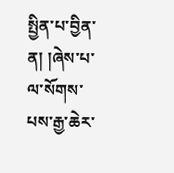སྤྱིན་པ་བྱིན་ན། །ཞེས་པ་ལ་སོགས་པས་རྒྱ་ཆེར་